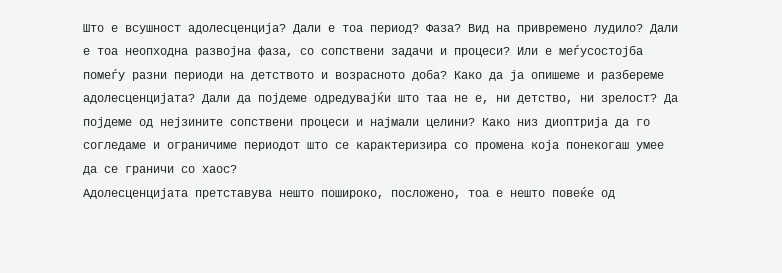Што е всушност адолесценција? Дали е тоа период? Фаза? Вид на привремено лудило? Дали е тоа неопходна развојна фаза, со сопствени задачи и процеси? Или е меѓусостојба помеѓу разни периоди на детството и возрасното доба? Како да ја опишеме и разбереме адолесценцијата? Дали да појдеме одредувајќи што таа не е, ни детство, ни зрелост? Да појдеме од нејзините сопствени процеси и најмали целини? Како низ диоптрија да го согледаме и огрaничиме периодот што се карактеризира со промена која понекогаш умее да се граничи со хаос?
Адолесценцијата претставува нешто пошироко, посложено, тоа е нешто повеќе од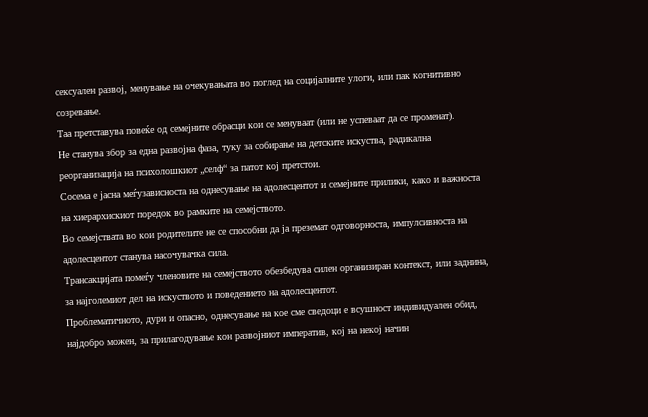сексуален развој, менување на очекувањата во поглед на социјалните улоги, или пак когнитивно созревање.
Таа претставува повеќе од семејните обрасци кои се менуваат (или не успеваат да се променат).
Не станува збор за една развојна фаза, туку за собирање на детските искуства, радикална реорганизација на психолошкиот „селф“ за патот кој претстои.
Сосема е јасна меѓузависноста на однесување на адолесцентот и семејните прилики, како и важноста на хиерархискиот поредок во рамките на семејството.
Во семејствата во кои родителите не се способни да ја преземат одговорноста, импулсивноста на адолесцентот станува насочувачка сила.
Трансакцијата помеѓу членовите на семејството обезбедува силен организиран контекст, или заднина, за најголемиот дел на искуството и поведението на адолесцентот.
Проблематичното, дури и опасно, однесување на кое сме сведоци е всушност индивидуален обид, најдобро можен, за прилагодување кон развојниот императив, кој на некој начин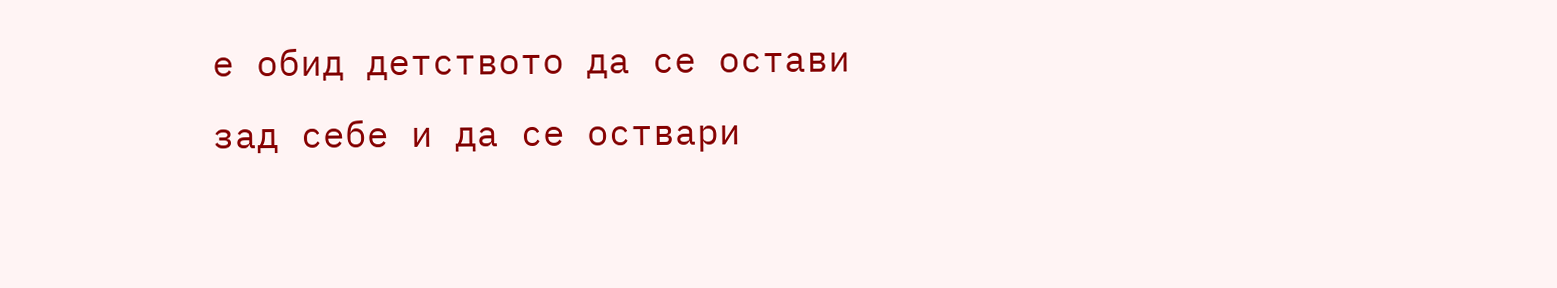е обид детството да се остави зад себе и да се оствари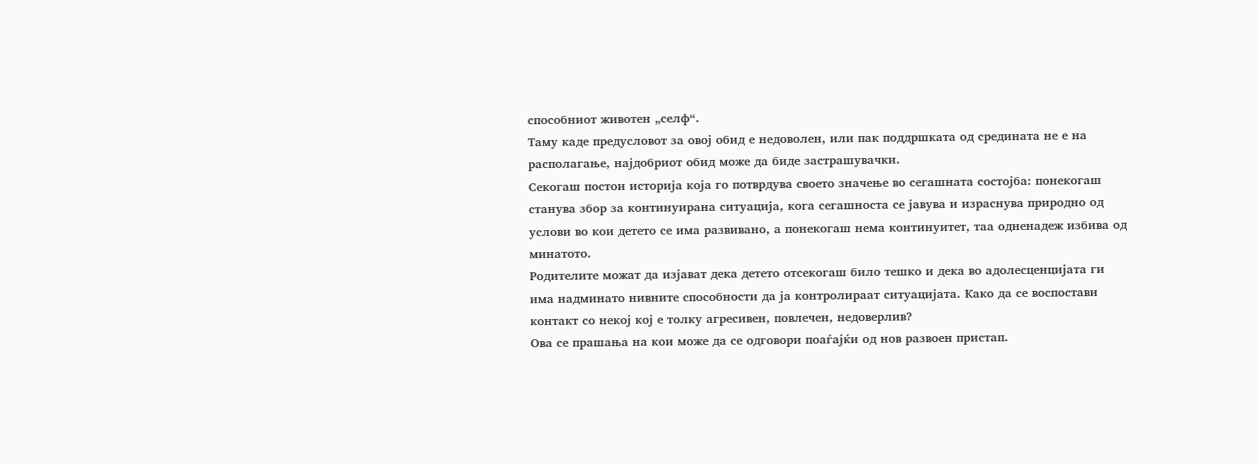способниот животен „селф“.
Таму каде предусловот за овој обид е недоволен, или пак поддршката од средината не е на располагање, најдобриот обид може да биде застрашувачки.
Секогаш постои историја која го потврдува своето значење во сегашната состојба: понекогаш станува збор за континуирана ситуација, кога сегашноста се јавува и израснува природно од услови во кои детето се има развивано, а понекогаш нема континуитет, таа одненадеж избива од минатото.
Родителите можат да изјават дека детето отсекогаш било тешко и дека во адолесценцијата ги има надминато нивните способности да ја контролираат ситуацијата. Како да се воспостави контакт со некој кој е толку агресивен, повлечен, недоверлив?
Ова се прашања на кои може да се одговори поаѓајќи од нов развоен пристап.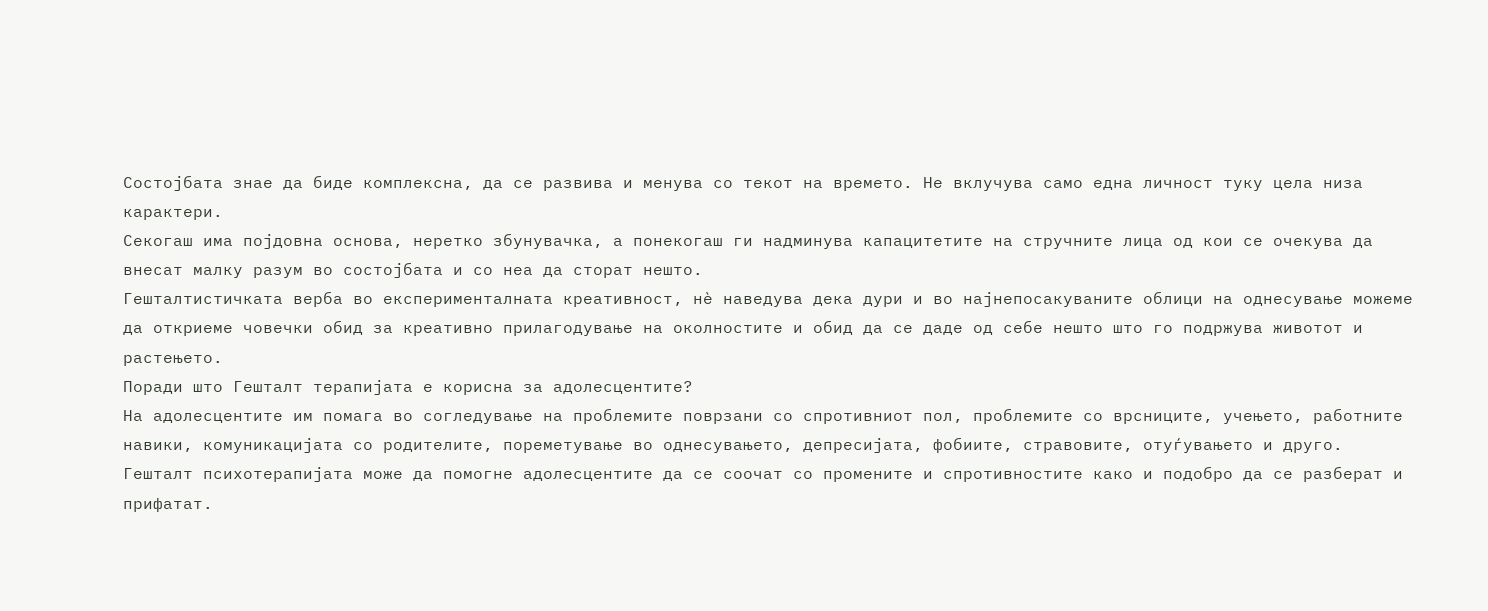Состојбата знае да биде комплексна, да се развива и менува со текот на времето. Не вклучува само една личност туку цела низа карактери.
Секогаш има појдовна основа, неретко збунувачка, а понекогаш ги надминува капацитетите на стручните лица од кои се очекува да внесат малку разум во состојбата и со неа да сторат нешто.
Гешталтистичката верба во експерименталната креативност, нѐ наведува дека дури и во најнепосакуваните облици на однесување можеме да откриеме човечки обид за креативно прилагодување на околностите и обид да се даде од себе нешто што го подржува животот и растењето.
Поради што Гешталт терапијата е корисна за адолесцентите?
На адолесцентите им помага во согледување на проблемите поврзани со спротивниот пол, проблемите со врсниците, учењето, работните навики, комуникацијата со родителите, пореметување во однесувањето, депресијата, фобиите, стравовите, отуѓувањето и друго.
Гешталт психотерапијата може да помогне адолесцентите да се соочат со промените и спротивностите како и подобро да се разберат и прифатат.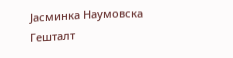Јасминка Наумовска
Гешталт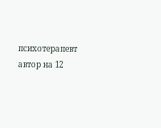психотерапевт
автор на 12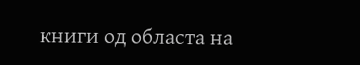книги од областа на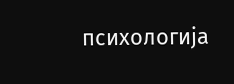психологија